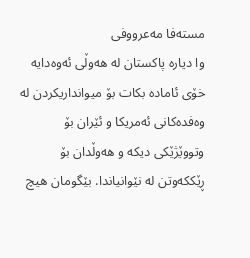مستەفا مەعرووفی
وا دیارە پاکستان لە هەوڵی ئەوەدایە خۆی ئامادە بکات بۆ میوانداریکردن لە وەفدەکانی ئەمریکا و ئێران بۆ وتووێژێکی دیکە و هەوڵدان بۆ ڕێککەوتن لە نێوانیاندا. بێگومان هیچ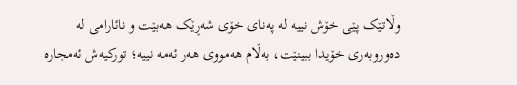وڵاتێک پێی خۆش نییە لە پەنای خۆی شەڕێک هەبێت و نائارامی لە دەوروبەری خۆیدا ببینێت، بەڵام هەمووی هەر ئەمە نییە؛ تورکیەش ئەمجارە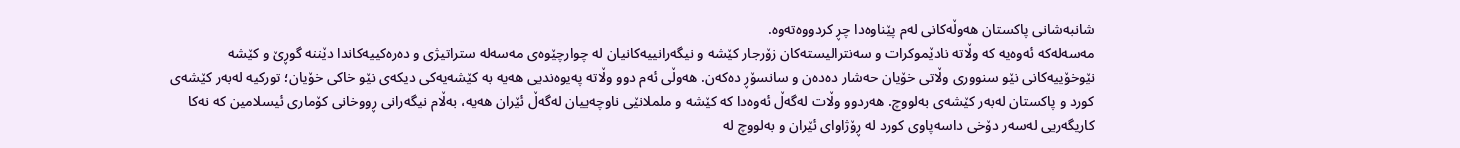شانبەشانی پاکستان هەوڵەکانی لەم پێناوەدا چڕ کردووەتەوە.
مەسەلەکە ئەوەیە کە وڵاتە نادێموکرات و سەنترالیستەکان زۆرجار کێشە و نیگەرانییەکانیان لە چوارچێوەی مەسەلە ستراتیژی و دەرەکییەکاندا دێننە گوڕێ و کێشە نێوخۆییەکانی نێو سنووری وڵاتی خۆیان حەشار دەدەن و سانسۆڕ دەکەن. هەوڵی ئەم دوو وڵاتە پەیوەندیی هەیە بە کێشەیەکی دیکەی نێو خاکی خۆیان؛ تورکیە لەبەر کێشەی کورد و پاکستان لەبەر کێشەی بەلووچ. هەردوو وڵات لەگەڵ ئەوەدا کە کێشە و ململانێی ناوچەییان لەگەڵ ئێران هەیە، بەڵام نیگەرانی ڕووخانی کۆماری ئیسلامین کە نەکا کاریگەریی لەسەر دۆخی داسەپاوی کورد لە ڕۆژاوای ئێران و بەلووچ لە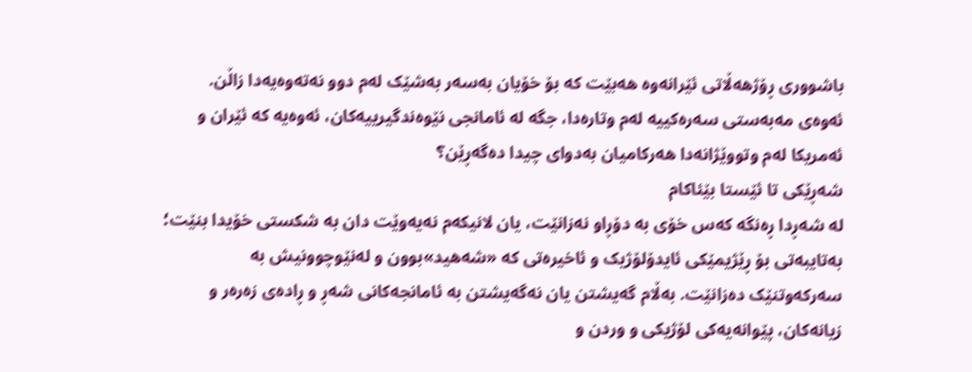باشووری ڕۆژهەڵاتی ئێرانەوە هەبێت کە بۆ خۆیان بەسەر بەشێک لەم دوو نەتەوەیەدا زاڵن. ئەوەی مەبەستی سەرەکییە لەم وتارەدا، جگە لە ئامانجی نێوەندگیرییەکان، ئەوەیە کە ئێران و ئەمریکا لەم وتووێژانەدا هەرکامیان بەدوای چیدا دەگەڕێن؟
شەڕێکی تا ئێستا بێئاکام
لە شەڕدا ڕەنگە کەس خۆی بە دۆڕاو نەزانێت، یان لانیکەم نەیەوێت دان بە شکستی خۆیدا بنێت؛ بەتایبەتی بۆ ڕێژیمێکی ئایدۆلۆژیک و ئاخیرەتی کە «شەهید»بوون و لەنێوچوونیش بە سەرکەوتنێک دەزانێت. بەڵام گەیشتن یان نەگەیشتن بە ئامانجەکانی شەڕ و ڕادەی زەرەر و زیانەکان، پێوانەیەکی لۆژیکی و وردن و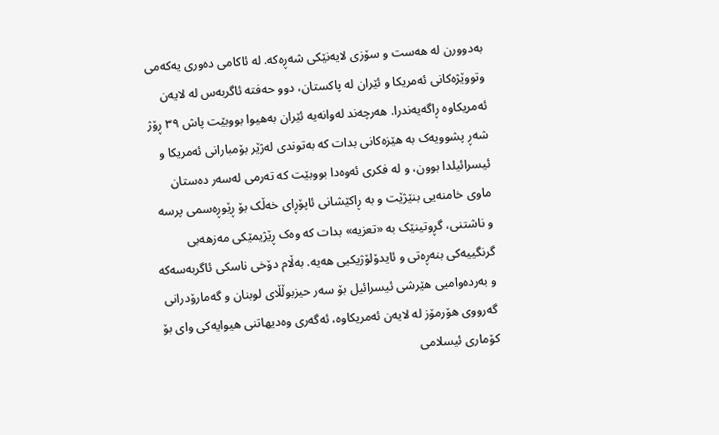بەدوورن لە هەست و سۆزی لایەنێکی شەڕەکە. لە ئاکامی دەوری یەکەمی وتووێژەکانی ئەمریکا و ئێران لە پاکستان، دوو حەفتە ئاگربەس لە لایەن ئەمریکاوە ڕاگەیەندرا. هەرچەند لەوانەیە ئێران بەهیوا بووبێت پاش ٣٩ ڕۆژ شەڕ پشوویەک بە هێزەکانی بدات کە بەتوندی لەژێر بۆمبارانی ئەمریکا و ئیسرائیلدا بوون، و لە فکری ئەوەدا بووبێت کە تەرمی لەسەر دەستان ماوی خامنەیی بنێژێت و بە ڕاکێشانی ئاپۆڕای خەڵک بۆ ڕێوڕەسمی پرسە و ناشتنی، گڕوتینێک بە «تعزیە» بدات کە وەک ڕێژیمێکی مەزهەبی گرنگییەکی بنەڕەتی و ئایدۆلۆژیکیی هەیە. بەڵام دۆخی ناسکی ئاگربەسەکە و بەردەوامیی هێرشی ئیسرائیل بۆ سەر حیزبوڵڵای لوبنان و گەمارۆدرانی گەرووی هۆرمۆز لە لایەن ئەمریکاوە، ئەگەری وەدیهاتنی هیوایەکی وای بۆ کۆماری ئیسلامی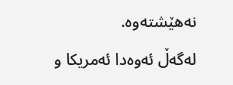نەهێشتەوە.
لەگەڵ ئەوەدا ئەمریکا و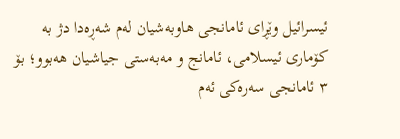ئیسرائیل وێڕای ئامانجی هاوبەشیان لەم شەڕەدا دژ بە کۆماری ئیسلامی، ئامانج و مەبەستی جیاشیان هەبوو؛ بۆ ٣ ئامانجی سەرەکی ئەم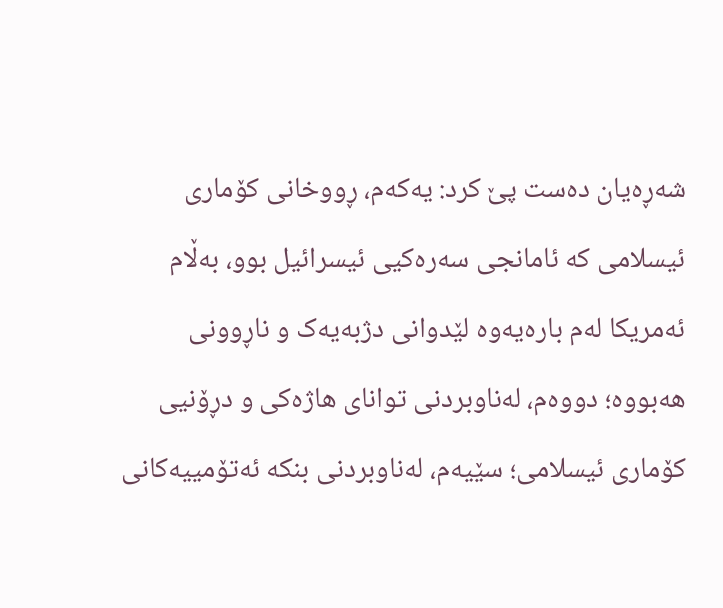شەڕەیان دەست پێ کرد: یەکەم، ڕووخانی کۆماری ئیسلامی کە ئامانجی سەرەکیی ئیسرائیل بوو، بەڵام ئەمریکا لەم بارەیەوە لێدوانی دژبەیەک و ناڕوونی هەبووە؛ دووەم، لەناوبردنی توانای هاژەکی و دڕۆنیی کۆماری ئیسلامی؛ سێیەم، لەناوبردنی بنکە ئەتۆمییەکانی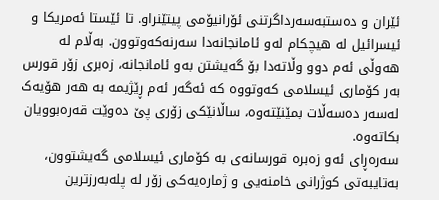ئێران و دەستبەسەرداگرتنی ئۆرانیۆمی پیتێنراو. تا ئێستا ئەمریکا و ئیسرائیل لە هیچکام لەو ئامانجانەدا سەرنەکەوتوون. بەڵام لە هەوڵی ئەم دوو وڵاتەدا بۆ گەیشتن بەو ئامانجانە، زەبری زۆر قورس بەر کۆماری ئیسلامی کەوتووە کە ئەگەر ئەم ڕێژیمە بە هەر هۆیەک لەسەر دەسەڵات بمێنێتەوە، ساڵانێکی زۆری پێ دەوێت قەرەبوویان بکاتەوە.
سەرەڕای ئەو زەبرە قورسانەی بە کۆماری ئیسلامی گەیشتوون، بەتایبەتی کوژرانی خامنەیی و ژمارەیەکی زۆر لە پلەبەرزترین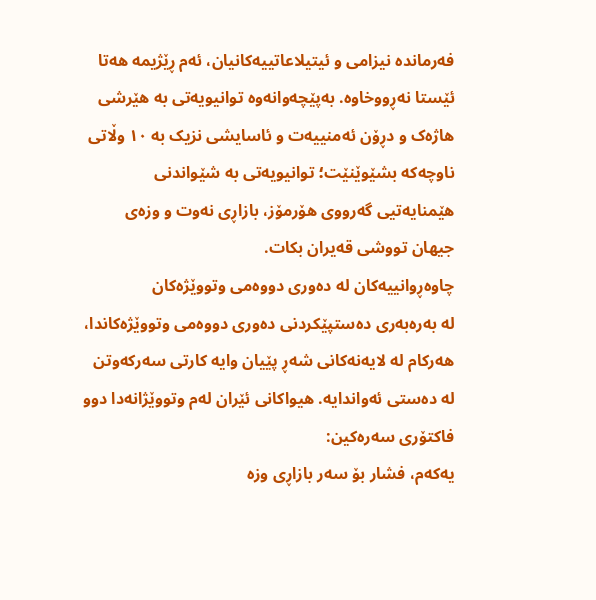فەرماندە نیزامی و ئیتیلاعاتییەکانیان، ئەم ڕێژیمە هەتا ئێستا نەڕووخاوە. بەپێچەوانەوە توانیویەتی بە هێرشی هاژەک و دڕۆن ئەمنییەت و ئاسایشی نزیک بە ١٠ وڵاتی ناوچەکە بشێوێنێت؛ توانیویەتی بە شێواندنی هێمنایەتیی گەرووی هۆرمۆز، بازاڕی نەوت و وزەی جیهان تووشی قەیران بکات.
چاوەڕوانییەکان لە دەوری دووەمی وتووێژەکان
لە بەرەبەری دەستپێکردنی دەوری دووەمی وتووێژەکاندا، هەرکام لە لایەنەکانی شەڕ پێیان وایە کارتی سەرکەوتن لە دەستی ئەواندایە. هیواکانی ئێران لەم وتووێژانەدا دوو فاکتۆری سەرەکین:
یەکەم، فشار بۆ سەر بازاڕی وزە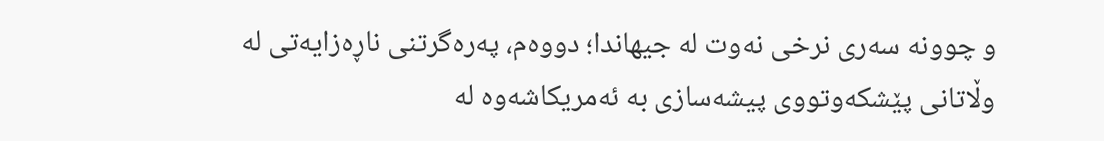و چوونە سەری نرخى نەوت لە جیهاندا؛ دووەم، پەرەگرتنی ناڕەزایەتی لە وڵاتانی پێشکەوتووی پیشەسازی بە ئەمریکاشەوە لە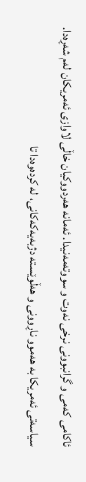ئاکامی کەمی و گرانبوونی نرخی نەوت و سووتەمەنیدا. ئەمانە هەردووکیان خاڵی لاوازی ئەمریکان لەم شەڕەدا.
سیاسەتی ئەمریکا بە هەموو ناڕوونی و هەڵوێستە دژبەیەکەکانی، لە کردەوەدا تا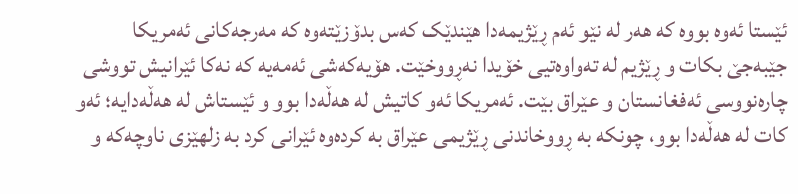ئێستا ئەوە بووە کە هەر لە نێو ئەم ڕێژیمەدا هێندێک کەس بدۆزێتەوە کە مەرجەکانی ئەمریکا جێبەجێ بکات و ڕێژیم لە تەواوەتیی خۆیدا نەڕووخێت. هۆیەکەشی ئەمەیە کە نەکا ئێرانیش تووشی چارەنووسی ئەفغانستان و عێراق بێت. ئەمریکا ئەو کاتیش لە هەڵەدا بوو و ئێستاش لە هەڵەدایە؛ ئەو کات لە هەڵەدا بوو، چونکە بە ڕووخاندنی ڕێژیمی عێراق بە کردەوە ئێرانی کرد بە زلهێزی ناوچەکە و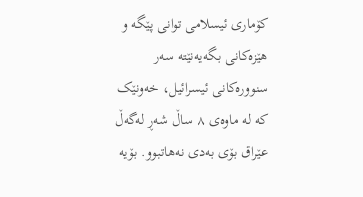کۆماری ئیسلامی توانی پێگە و هێزەکانی بگەیەنێتە سەر سنوورەکانی ئیسرائیل، خەونێک کە لە ماوەی ٨ ساڵ شەڕ لەگەڵ عێراق بۆی بەدی نەهاتبوو. بۆیە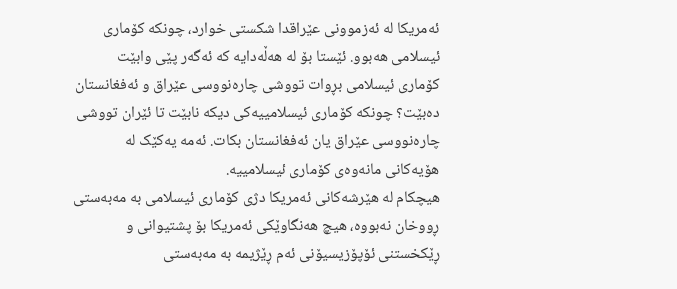ئەمریکا لە ئەزموونی عێراقدا شکستی خوارد، چونکە کۆماری ئیسلامی هەبوو. ئێستا بۆ لە هەڵەدایە کە ئەگەر پێی وابێت کۆماری ئیسلامی بڕوات تووشی چارەنووسی عێراق و ئەفغانستان دەبێت؟ چونکە کۆماری ئیسلامییەکی دیکە نابێت تا ئێران تووشی چارەنووسی عێراق یان ئەفغانستان بکات. ئەمە یەکێک لە هۆیەکانی مانەوەی کۆماری ئیسلامییە.
هیچکام لە هێرشەکانی ئەمریکا دژی کۆماری ئیسلامی بە مەبەستی ڕووخان نەبووە، هیچ هەنگاوێکی ئەمریکا بۆ پشتیوانی و ڕێکخستنی ئۆپۆزیسیۆنی ئەم ڕێژیمە بە مەبەستی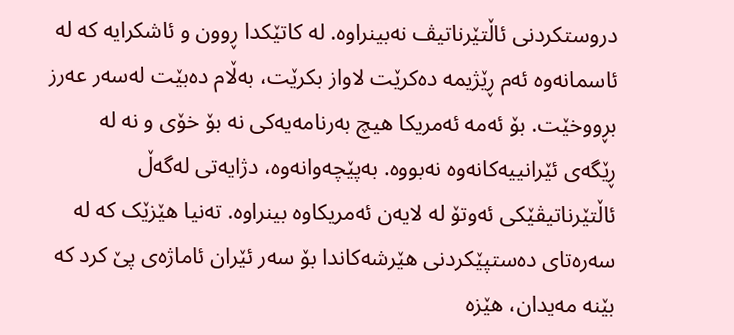دروستکردنی ئاڵتێرناتیڤ نەبینراوە. لە کاتێکدا ڕوون و ئاشکرایە کە لە ئاسمانەوە ئەم ڕێژیمە دەکرێت لاواز بکرێت، بەڵام دەبێت لەسەر عەرز بڕووخێت. بۆ ئەمە ئەمریکا هیچ بەرنامەیەکی نە بۆ خۆی و نە لە ڕێگەی ئێرانییەکانەوە نەبووە. بەپێچەوانەوە، دژایەتی لەگەڵ ئاڵتێرناتیڤێکی ئەوتۆ لە لایەن ئەمریکاوە بینراوە. تەنیا هێزێک کە لە سەرەتای دەستپێکردنی هێرشەکاندا بۆ سەر ئێران ئاماژەی پێ کرد کە بێنە مەیدان، هێزە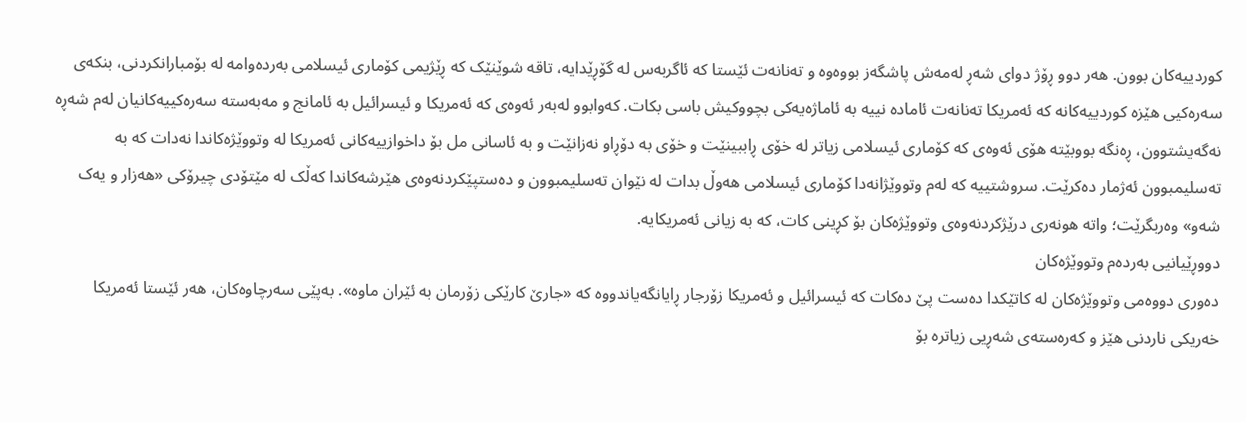کوردییەکان بوون. هەر دوو ڕۆژ دوای شەڕ لەمەش پاشگەز بووەوە و تەنانەت ئێستا کە ئاگربەس لە گۆڕێدایە، تاقە شوێنێک کە ڕێژیمی کۆماری ئیسلامی بەردەوامە لە بۆمبارانکردنی، بنکەی سەرەکیی هێزە کوردییەکانە کە ئەمریکا تەنانەت ئامادە نییە بە ئاماژەیەکی بچووکیش باسی بکات. کەوابوو لەبەر ئەوەی کە ئەمریکا و ئیسرائیل بە ئامانج و مەبەستە سەرەکییەکانیان لەم شەڕە نەگەیشتوون، ڕەنگە بووبێتە هۆی ئەوەی کە کۆماری ئیسلامی زیاتر لە خۆی ڕاببینێت و خۆی بە دۆڕاو نەزانێت و بە ئاسانی مل بۆ داخوازییەکانی ئەمریکا لە وتووێژەکاندا نەدات کە بە تەسلیمبوون ئەژمار دەکرێت. سروشتییە کە لەم وتووێژانەدا کۆماری ئیسلامی هەوڵ بدات لە نێوان تەسلیمبوون و دەستپێکردنەوەی هێرشەکاندا کەڵک لە مێتۆدی چیرۆکی «هەزار و یەک شەو» وەربگرێت؛ واتە هونەری درێژکردنەوەی وتووێژەکان بۆ کڕینی کات، کە بە زیانی ئەمریکایە.
دووڕێیانیی بەردەم وتووێژەکان
دەوری دووەمی وتووێژەکان لە کاتێکدا دەست پێ دەکات کە ئیسرائیل و ئەمریکا زۆرجار ڕایانگەیاندووە کە «جارێ کارێکی زۆرمان بە ئێران ماوە». بەپێی سەرچاوەکان، هەر ئێستا ئەمریکا خەریکی ناردنی هێز و کەرەستەی شەڕیی زیاترە بۆ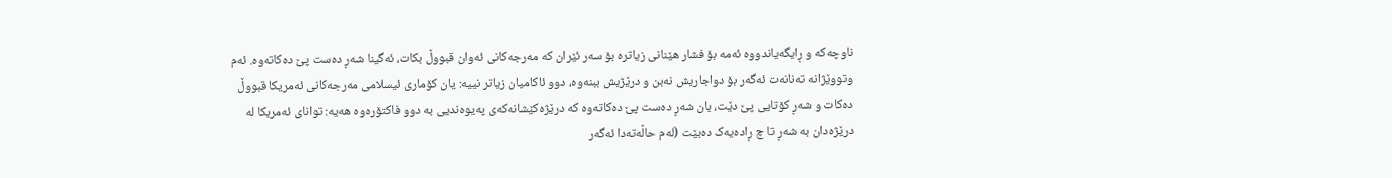ناوچەکە و ڕایگەیاندووە ئەمە بۆ فشار هێنانی زیاترە بۆ سەر ئێران کە مەرجەکانی ئەوان قبووڵ بکات، ئەگینا شەڕ دەست پێ دەکاتەوە. ئەم وتووێژانە تەنانەت ئەگەر بۆ دواجاریش نەبن و درێژیش ببنەوە، دوو ئاکامیان زیاتر نییە: یان کۆماری ئیسلامی مەرجەکانی ئەمریکا قبووڵ دەکات و شەڕ کۆتایی پێ دێت، یان شەڕ دەست پێ دەکاتەوە کە درێژەکێشانەکەی پەیوەندیی بە دوو فاکتۆرەوە هەیە: توانای ئەمریکا لە درێژەدان بە شەڕ تا چ ڕادەیەک دەبێت (لەم حاڵەتەدا ئەگەر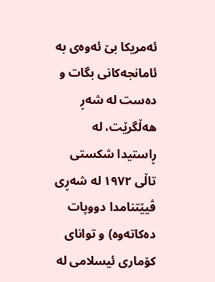ئەمریکا بێ ئەوەی بە ئامانجەکانی بگات و دەست لە شەڕ هەڵگرێت، لە ڕاستیدا شکستی تاڵی ١٩٧٢ لە شەڕی ڤیێتنامدا دووپات دەکاتەوە) و توانای کۆماری ئیسلامی لە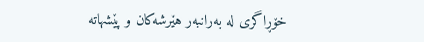خۆڕاگری لە بەرانبەر هێرشەکان و پێشهاتە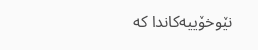نێوخۆییەکاندا کە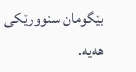بێگومان سنوورێکی هەیە.